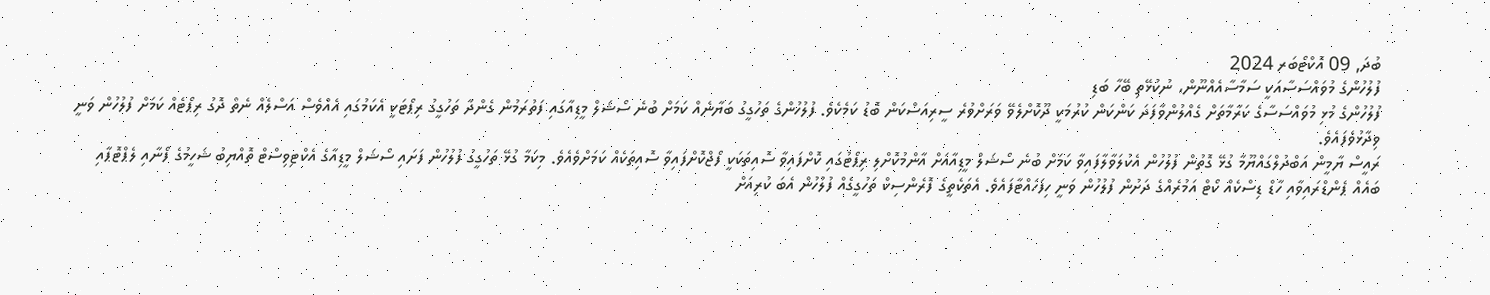ބުދަ, 09 އޮކްޓޯބަރ 2024
ފުލުހުންގެ މުވައްސަސާއަކީ ސަމާސާއެއްނޫން، ނުކުޅޭތި ބޭހާ ބަޑި
ފުލުހުންގެ މުޅި މުވައްސަސާގެ ކަރާމާތަށް ގެއްލުންވާފަދަ ކަންކަން ކުރުމަކީ ދޫކޮށްލެވޭ ވަރަށްވުރެ ސީރިއަސްކަން ބޮޑު ކަމެކެވެ. ފުލުހުންގެ ތަހުގީގު ބަޔާނެއް ކަމަށް ބުނެ ސޯޝަލް މީޑިއާގައި ފަތުރަމުން ގެންދާ ތަހުގީގު ރިޕޯޓަކީ އެކަމުގައި އެއްވެސް އަސްލެއް ނެތް ދޮގު ރިޕޯޓެއް ކަމަށް ފުލުހުން ވަނީ ވިދާޅުވެފައެވެ.
ރައީސް ޔާމީން އަބްދުލްގައްޔޫމާ ގުޅޭ ގޮތުން ފުލުހުން އެކުލަވާލާފައިވާ ކަމަށް ބުނެ ސޯޝަލް މީޑިއާއަށް އާންމުކޮށްލި ރިޕޯޓުގައި ކޮށްފައިވާ ސޮއިތަކަކީ ފޯޖްކޮށްފައިވާ ސޮއިތަކެއް ކަމަށްވެއެވެ. މިކަމާ ގުޅޭ ތަހުގީގު ފުލުހުން ފަށައި ސޯޝަލް މީޑިއާގެ އެކްޓިވިސްޓް ތޮއްޔިބު ޝަހީމުގެ ފޯނާއި ލެޕްޓޮޕާއި ބައެއް ޕެންޑްރައިވާއި ހާޑް ޑިސްކެއް ކޯޓް އަމުރެއްގެ ދަށުން ފުލުހުން ވަނީ ހިފަހައްޓާފައެވެ. އެތަކެތީގެ ފޮރެންސިކް ތަހުގީގެއް ފުލުހުން އެބަ ކުރިއަށް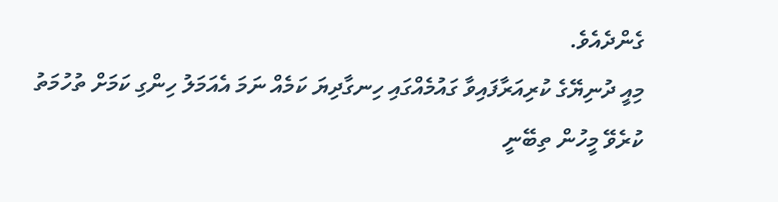ގެންދެއެވެ.
މިއީ ދުނިޔޭގެ ކުރިއަރާފައިވާ ގައުމެއްގައި ހިނގާދިޔަ ކަމެއް ނަމަ އެއަމަލު ހިންގި ކަމަށް ތުހުމަތު ކުރެވޭ މީހުން ތިބޭނީ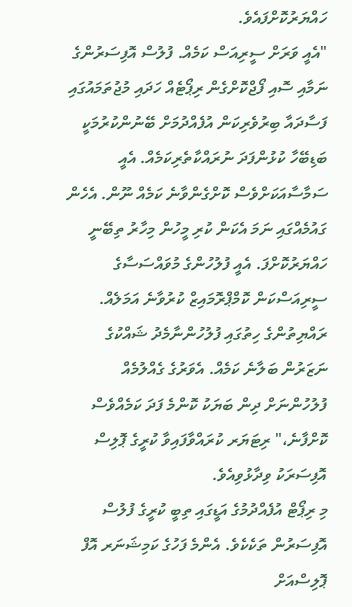ހައްޔަރުކޮށްފައެވެ.
"އެއީ ވަރަށް ސީރިއަސް ކަމެއް. ފުލުސް އޮފިސަރުންގެ ނަމާއި ސޮއި ފޯޖްކޮށްގެން ރިޕޯޓެއް ހަދައި މުޖުތަމައުގައި ފަސާދައާ ބިރުވެރިކަން އުފެއްދުމަށް ބޭނުންކުރުމަކީ ބަޑިބޭހާ ކުޅުންފަދަ ނުރައްކާތެރިކަމެއް. އެއީ ސަމާސާއަކަށްވެސް ކޮށްގެންވާނެ ކަމެއް ނޫން. އެހެން ގައުމެއްގައި ނަމަ އެކަން ކުރި މީހުން މިހާރު ތިބޭނީ ހައްޔަރުކޮށްފަ. އެއީ ފުލުހުންގެ މުވައްސަސާގެ ސީރިއަސްކަން ކޮމްޕްރޮމައިޒް ކުރުވާނެ އަމަލެއް. ރައްޔިތުންގެ ހިތުގައި ފުލުހުންނާމެދު ޝައްކުގެ ނަޒަރުން ބަލާނެ ކަމެއް. އެވަރުގެ ގެއްލުމެއް ފުލުހުންނަށް ދިން ބަޔަކު ކޮންމެ ފަދަ ކަމެއްވެސް ކޮށްފާނެ،" ރިޓަޔަރ ކުރައްވާފައިވާ ކުރީގެ ޕޮލިސް އޮފިސަރަކު ވިދާޅުވިއެވެ.
މި ރިޕޯޓް އުފެއްދުމުގެ އަޑީގައި ތިބީ ކުރީގެ ފުލުސް އޮފިސަރުން ތަކެކެވެ. އެންމެ ފަހުގެ ކަމިޝަނަރ އޮފް ޕޮލިސްއަށް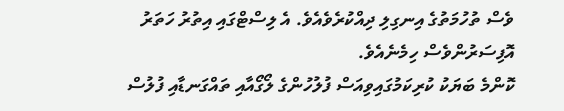ވެސް ތުހުމަތުގެ އިނގިލި ދިއްކުރެވެއެވެ. އެ ލިސްޓްގައި އިތުރު ހަތަރު އޮފިސަރުންވެސް ހިމެނެއެވެ.
ކޮންމެ ބަޔަކު ކުރިކަމުގައިވިއަސް ފުލުހުންގެ ލޯގޯއާއި ތައްގަނޑާއި ފުލުސް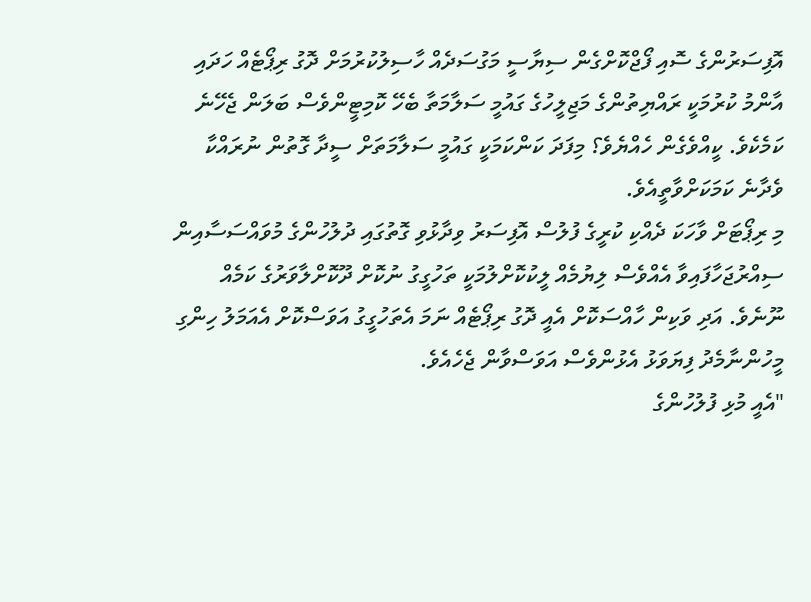އޮފިސަރުންގެ ސޮއި ފޯޖްކޮށްގެން ސިޔާސީ މަގުސަދެއް ހާސިލުކުރުމަށް ދޮގު ރިޕޯޓެއް ހަދައި އާންމު ކުރުމަކީ ރައްޔިތުންގެ މަޖިލީހުގެ ގައުމީ ސަލާމަތާ ބެހޭ ކޮމިޓީންވެސް ބަލަން ޖެހޭނެ ކަމެކެވެ. ކީއްވެގެން ހެއްޔެވެ؟ މިފަދަ ކަންކަމަކީ ގައުމީ ސަލާމަތަށް ސީދާ ގޮތުން ނުރައްކާ ވެދާނެ ކަމަކަށްވާތީއެވެ.
މި ރިޕޯޓަށް ވާހަކަ ދެއްކި ކުރީގެ ފުލުސް އޮފިސަރު ވިދާޅުވި ގޮތުގައި ދުލުހުންގެ މުވައްސަސާއިން ސިއްރުޖަހާފައިވާ އެއްވެސް ލިޔުމެއް ލީކުކޮށްލުމަކީ ތަހުގީގު ނުކޮށް ދޫކޮށްލާވަރުގެ ކަމެއް ނޫނެވެ. އަދި ވަކިން ހާއްސަކޮށް އެއީ ދޮގު ރިޕޯޓެއް ނަމަ އެތަހުގީގު އަވަސްކޮށް އެއަމަލު ހިންގި މީހުންނާމެދު ފިޔަވަޅު އެޅުންވެސް އަވަސްވާން ޖެހެއެވެ.
"އެއީ މުޅި ފުލުހުންގެ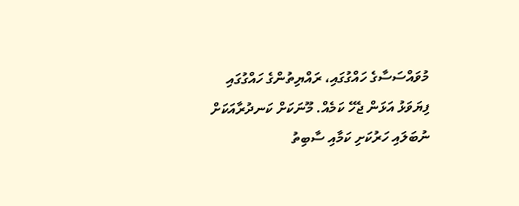މުވައްސަސާގެ ހައްގުގައި، ރައްޔިތުންގެ ހައްގުގައި ފިޔަވަޅު އަޅަން ޖެހޭ ކަމެއް. މޫނަކަށް ކަނދުރާއަކަށް ނުބަލައި ހަރުކަށި ކަމާއި ސާބިތު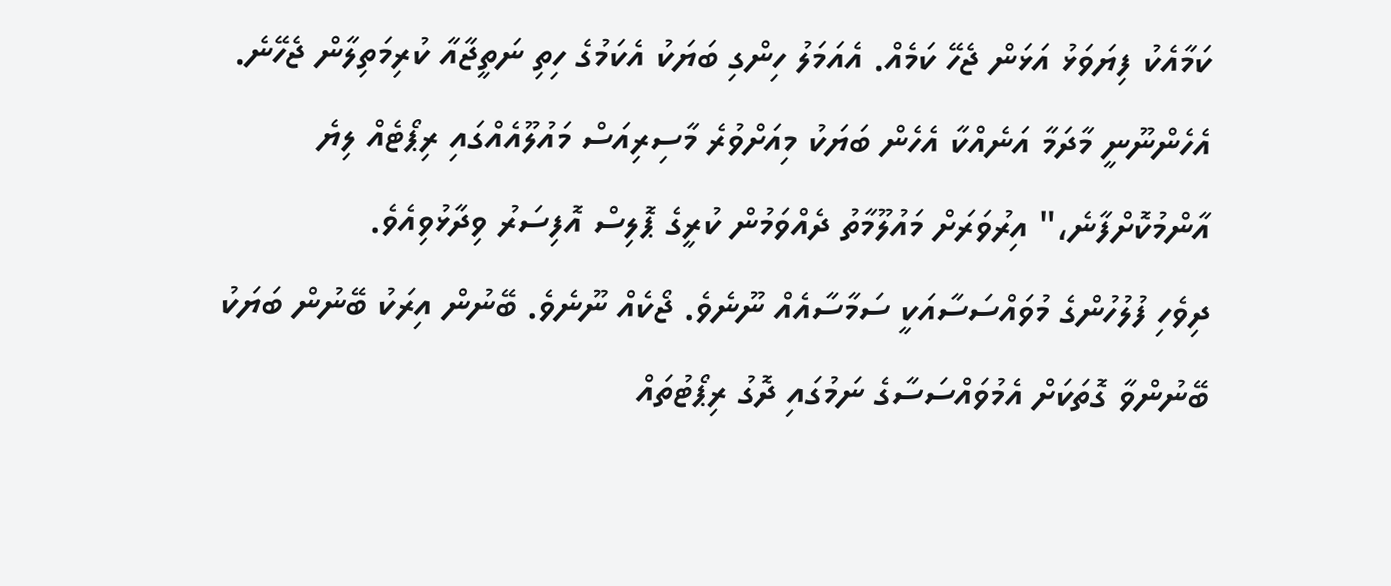ކަމާއެކު ފިޔަވަޅު އަޅަން ޖެހޭ ކަމެއް. އެއަމަލު ހިންގި ބަޔަކު އެކަމުގެ ހިތި ނަތީޖާއާ ކުރިމަތިލާން ޖެހޭނެ. އެހެންނޫނީ މާދަމާ އަނެއްކާ އެހެން ބަޔަކު މިއަށްވުރެ މާސިރިއަސް މައުލޫއެއްގައި ރިޕޯޓެއް ލިޔެ އާންމުކޮށްފާނެ،" އިރުވަރަށް މައުލޫމާތު ދެއްވަމުން ކުރީގެ ޕޮލިސް އޮފިސަރު ވިދާޅުވިއެވެ.
ދިވެހި ފުލުހުންގެ މުވައްސަސާއަކީ ސަމާސާއެއް ނޫނެވެ. ޖޯކެއް ނޫނެވެ. ބޭނުން އިރަކު ބޭނުން ބަޔަކު ބޭނުންވާ ގޮތަކަށް އެމުވައްސަސާގެ ނަމުގައި ދޮގު ރިޕޯޓުތައް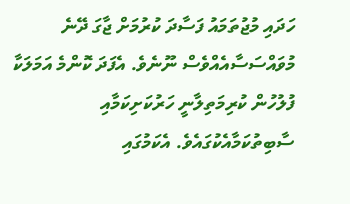ހަދައި މުޖުތަމައު ފަސާދަ ކުރުމަށް ޖާގަ ދޭނެ މުވައްސަސާއެއްވެސް ނޫނެވެ. އެފަދަ ކޮންމެ އަމަލަކާ ފުލުހުން ކުރިމަތިލާނީ ހަރުކަށިކަމާއި ސާބިތުކަމާއެކުގައެވެ. އެކަމުގައި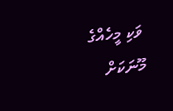ވަކި މީހެއްގެ މޫނަކަށް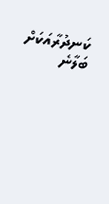ކަނދުރާއަކަށް ބަލާނެ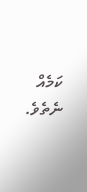ކަމެއް ނެތެވެ.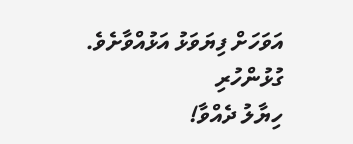އަވަހަށް ފިޔަވަޅު އަޅުއްވާށެވެ.
ގުޅުންހުރި
ހިޔާލު ދެއްވާ!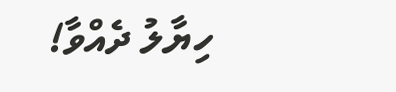ހިޔާލު ދެއްވާ!